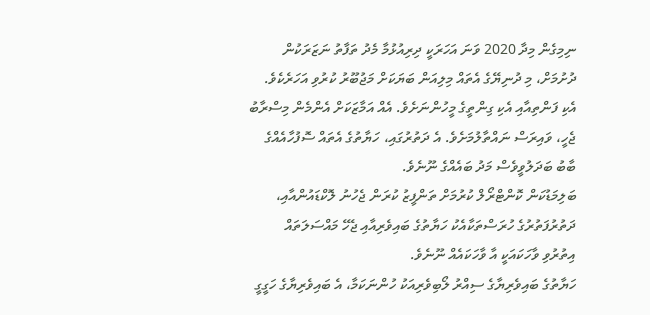ނިމިގެން މިދާ 2020 ވަނަ އަހަރަކީ ދިރިއުޅުމާ މެދު ތަފާތު ނަޒަރަކުން ދުށުމަށް، މި ދުނިޔޭގެ އެތައް މިލިއަން ބަޔަކަށް މަޖުބޫރު ކުރުވި އަހަރެކެވެ. އެކި ފަންތިއާއި އެކި ގިންތީގެ މީހުންނަށެވެ. އެއް އަމާޒަކަށް އެންމެން މިސްރާބު ޖެހީ، ވައިރަސް ނައްތާލުމަށެވެ. އެ ދަތުރުގައި، ހަޔާތުގެ އެތައް ސޮފުހާއެއްގެ ބާބު ބަދަލުވީވެސް މަދު ބައެއްގެ ނޫނެވެ.
ބަލިމަޑުކަން ކޮންޓްރޯލް ކުރުމަށް ތަންފީޒު ކުރަން ޖެހުނު ލޮކްޑައުންއާއި، ދަތުރުފަތުރުގެ ހުރަސްތަކާއެކު ހަޔާތުގެ ބައިވެރިއާއި ޖެހޭ މައްސަލަތައް އިތުރުވި ވާހަކައަކީ އާ ވާހަކައެއް ނޫނެވެ.
ހަޔާތުގެ ބައިވެރިޔާގެ ސިއްރު ލޯބިވެރިއަކު ހުންނަކަމާ، އެ ބައިވެރިޔާގެ ހަގީގީ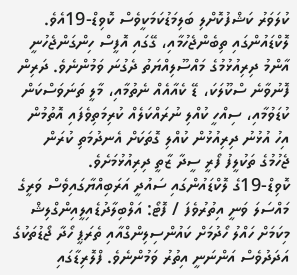ކުލަވަރު ކަޝްފުކޮށްލި ބަލިމަޑުކަމަކީވެސް ކޮވިޑް-19އެވެ. ލޮކްޑައުންގައި ތިބެންޖެހުމާއި، ގޭގައި އޮފީސް ހިންގަންޖެހުނީ އާންމު ދިރިއުޅުމުގެ މައްސޫލިއްޔަތު ދެގުނަ ވަމުންނެވެ. ދަރިން ފޮނުވާނެ ސްކޫލަކަ، ޑޭ ކެއާއެއް ނެތުމާއި، މާލީ ތަނަވަސްކަން ކުޑަވުމާއި، ސިއްހީ ކުއްލި ނުރައްކަލެއް ކުރިމަތިވެފައި އޮތުމުން އިހު އުޅުނު ދިރިއުޅުން ކުއްލި ގޮތަކަށް އެނދުމަތި ކުރަން ޖެހުމުގެ ތަކުލީފު ފޯރީ ސީދާ ޒާތީ ދިރިއުޅުމަށެވެ.
ކޮވިޑް-19ގެ ލޮކްޑައުންގައި ސައުދީ އަރަބިއްޔާގައިވެސް ވަރީގެ މައްސަލަ ވަނީ އިތުރުވެފަ / ފޮޓޯ: އަލްބިލާދުޑެއިލީއިންގްލިޝް
މިކަމަށް ހައްލު ހޯދުމަށް ކައުންސިލިންގްއާއި ތެރަޕީ ހޯދާ ޖޯޑުތަކުގެ އަދަދުވެސް އަންނަނީ އިތުރު ވަމުންނެވެ. ފްލޮރިޑާގައި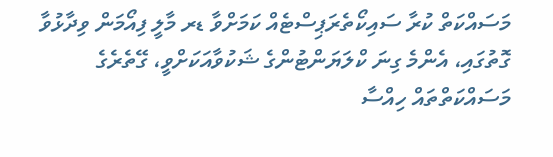މަސައްކަތް ކުރާ ސައިކޯތެރަޕިސްޓެއް ކަމަށްވާ ޑރ މާލީ ފިއޯމަން ވިދާޅުވާ ގޮތުގައި، އެންމެ ގިނަ ކްލަޔަންޓުންގެ ޝަކުވާއަކަށްވީ، ގޭތެރެގެ މަސައްކަތްތައް ހިއްސާ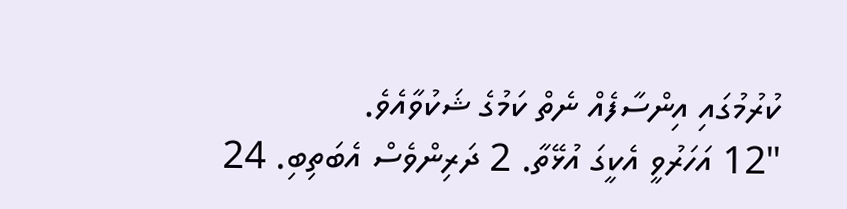ކުރުމުގައި އިންސާފެއް ނެތް ކަމުގެ ޝަކުވާއެވެ.
"12 އަހަރުވީ އެކީގަ އުޅޭތާ. 2 ދަރިންވެސް އެބަތިބި. 24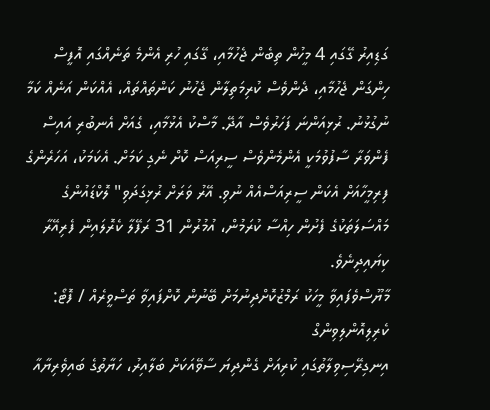ގަޑިއިރު ގޭގައި 4 މީހުން ތިބެން ޖެހުމާއި، ގޭގައި ހުރި އެންމެ ތަނެއްގައި އޮފީސް ހިންގަން ޖެހުމާއި، ދެންވެސް ކުރިމަތިލާން ޖެހުނު ކަންތައްތައް، އެއްކަން އަނެއް ކަމާ ނުގުޅުނު. ރުޅިއަންނަ ފަހަރުވެސް އާދޭ. މާސްކު އެޅުމާއި، ގެއަށް އެނބުރި އައިސް ފެންވަރާ ސާފުވުމަކީ އެންމެންވެސް ސީރިއަސް ކޮށް ނެގި ކަމަށް. އެކަމަކު، އަހަރެންގެ ފިރިމީހާއަށް އެކަން ސީރިއަސްއެއް ނުވި. އޭރު ވަރަށް ރުޅިގަދަވި" ލޮކްޑައުންގެ މައްސަލަތަކުގެ ފެށުން ހިއްސާ ކުރަމުން، އުމުރުން 31 ރަފޭލާ ކެރޮލައިން ފެރިއޭރާ ކިޔައިދިނެވެ.
މާޔޫސްވެފައިވާ މީހަކު ރަމްޒުކޮށްދިނުމަށް ބޭނުން ކޮށްފައިވާ ތަސްވީރެއް / ފޮޓޯ: ކެރިލިއޮންލިވިންގް
އިނގިރޭސިވިލާތުގައި ކުރިއަށް ގެންދިޔަ ސާވޭއަކަށް ބަލާއިރު، ހަޔާތުގެ ބައިވެރިޔާއާ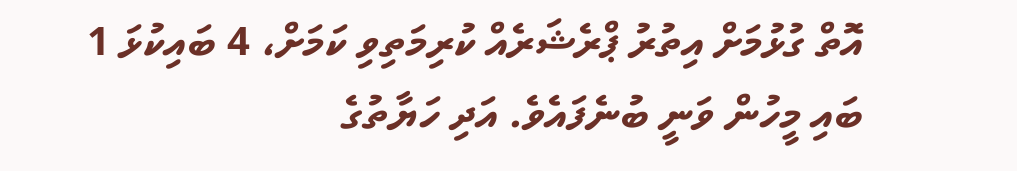އޮތް ގުޅުމަށް އިތުރު ޕްރެޝަރެއް ކުރިމަތިވި ކަމަށް، 4 ބައިކުޅަ 1 ބައި މީހުން ވަނީ ބުނެފައެވެ. އަދި ހަޔާތުގެ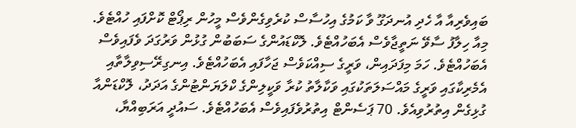ބައިވެރިއާ އާ ހެދި އުނދަގޫ ވާ ކަމުގެ އިހުސާސް ކުރެވިގެންވެސް މީހުން ރިޕޯޓް ކޮށްފައި ހުއްޓެވެ.
މިއާ ހިލާފު ސާވޭ ނަތީޖާވެސް އެބަހުއްޓެވެ. ލޮކްޑައުންގެ ސަބަބުން ގުޅުން ވަރުގަދަ ވެފައިވެސް އެބަހުއްޓެވެ. ހަމަ މިފަދައިން، ވަރީގެ ސިއްކަވެސް ޖަހާފައި އެބަހުއްޓެވެ. އިނގިރޭސިވިލާތާއި އެމެރިކާގައި ވަރީގެ މައްސަލަތަކުގައި ވަކާލާތު ކުރާ ވަކީލިންގެ ކްލަޔަންޓުންގެ އަދަދު، ލޮކްޑަންއާ ގުޅިގެން އިތުރުވިއެވެ. 70 ޕަސެންޓް އިތުރުވެފައިވެސް އެބަހުއްޓެވެ. ސައުދީ އަރަބިއްޔާ،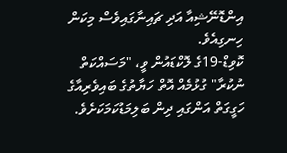އިންޑޮނޭޝިއާ އަދި ޗައިނާގައިވެސް މިކަން ހިނގިއެވެ.
ކޮވިޑް-19ގެ ލޮކްޑައުން ވީ، "މަސައްކަތް ނުކުރާ" ގުޅުމެއް އޮތް ހަޔާތުގެ ބައިވެރިއާގެ ހަގީގަތް އަންގައި ދިން ބަލިމަޑުކަމަކަށެވެ.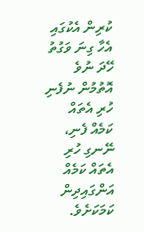ކުރިން އެކުގައި އެހާ ގިނަ ވަގުތު ހޭދަ ނުވެ އޮތުމުން ނުފެނި ހުރި އެތައް ކަމެއް ފެނި، ނޭނގި ހުރި އެތައް ކަމެއް އަންގައިދިން ކަމަކަށެވެ.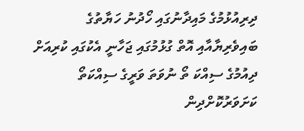ދިރިއުޅުމުގެ މައިދާނުގައި ހޯދުނު ހަޔާތުގެ ބައިވެރިޔާއާއި އޮތް ގުޅުމުގައި ޖަހާނީ އެކުގައި ކުރިއަށް ދިއުމުގެ ސިއްކަ ތޯ ނުވަތަ ވަރީގެ ސިއްކަތޯ ކަށަވަރުކޮށްދިން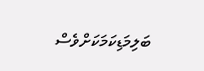ބަލިމަޑިކަމަކަށްވެސް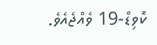ކޮވިޑް-19 ވެއްޖެއެވެ.